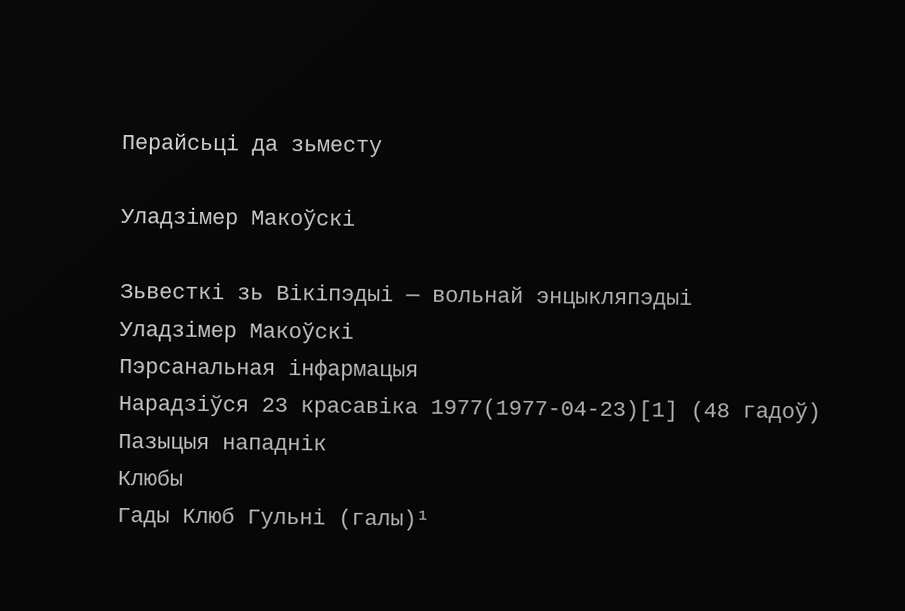Перайсьці да зьместу

Уладзімер Макоўскі

Зьвесткі зь Вікіпэдыі — вольнай энцыкляпэдыі
Уладзімер Макоўскі
Пэрсанальная інфармацыя
Нарадзіўся 23 красавіка 1977(1977-04-23)[1] (48 гадоў)
Пазыцыя нападнік
Клюбы
Гады Клюб Гульні (галы)¹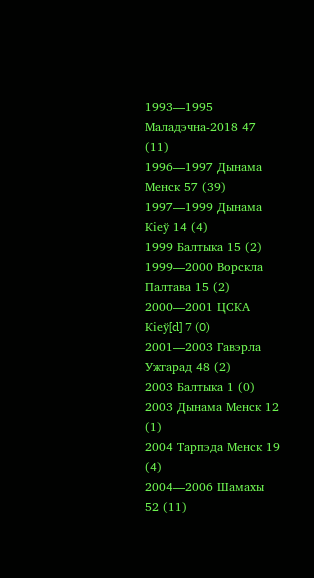1993—1995 Маладэчна-2018 47 (11)
1996—1997 Дынама Менск 57 (39)
1997—1999 Дынама Кіеў 14 (4)
1999 Балтыка 15 (2)
1999—2000 Ворскла Палтава 15 (2)
2000—2001 ЦСКА Кіеў[d] 7 (0)
2001—2003 Гавэрла Ужгарад 48 (2)
2003 Балтыка 1 (0)
2003 Дынама Менск 12 (1)
2004 Тарпэда Менск 19 (4)
2004—2006 Шамахы 52 (11)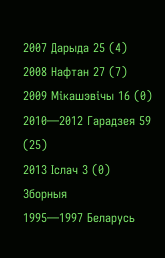2007 Дарыда 25 (4)
2008 Нафтан 27 (7)
2009 Мікашэвічы 16 (0)
2010—2012 Гарадзея 59 (25)
2013 Іслач 3 (0)
Зборныя
1995—1997 Беларусь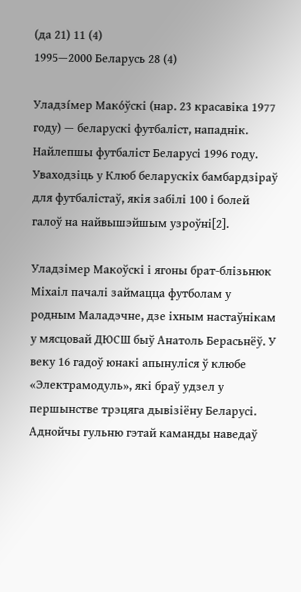(да 21) 11 (4)
1995—2000 Беларусь 28 (4)

Уладзі́мер Мако́ўскі (нар. 23 красавіка 1977 году) — беларускі футбаліст, нападнік. Найлепшы футбаліст Беларусі 1996 году. Уваходзіць у Клюб беларускіх бамбардзіраў для футбалістаў, якія забілі 100 і болей галоў на найвышэйшым узроўні[2].

Уладзімер Макоўскі і ягоны брат-блізьнюк Міхаіл пачалі займацца футболам у родным Маладэчне, дзе іхным настаўнікам у мясцовай ДЮСШ быў Анатоль Берасьнёў. У веку 16 гадоў юнакі апынуліся ў клюбе «Электрамодуль», які браў удзел у першынстве трэцяга дывізіёну Беларусі. Аднойчы гульню гэтай каманды наведаў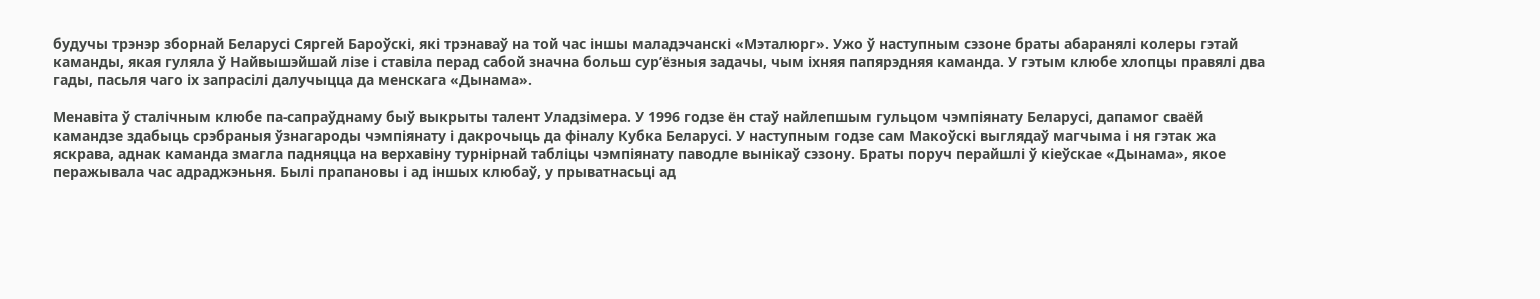будучы трэнэр зборнай Беларусі Сяргей Бароўскі, які трэнаваў на той час іншы маладэчанскі «Мэталюрг». Ужо ў наступным сэзоне браты абаранялі колеры гэтай каманды, якая гуляла ў Найвышэйшай лізе і ставіла перад сабой значна больш сур’ёзныя задачы, чым іхняя папярэдняя каманда. У гэтым клюбе хлопцы правялі два гады, пасьля чаго іх запрасілі далучыцца да менскага «Дынама».

Менавіта ў сталічным клюбе па-сапраўднаму быў выкрыты талент Уладзімера. У 1996 годзе ён стаў найлепшым гульцом чэмпіянату Беларусі, дапамог сваёй камандзе здабыць срэбраныя ўзнагароды чэмпіянату і дакрочыць да фіналу Кубка Беларусі. У наступным годзе сам Макоўскі выглядаў магчыма і ня гэтак жа яскрава, аднак каманда змагла падняцца на верхавіну турнірнай табліцы чэмпіянату паводле вынікаў сэзону. Браты поруч перайшлі ў кіеўскае «Дынама», якое перажывала час адраджэньня. Былі прапановы і ад іншых клюбаў, у прыватнасьці ад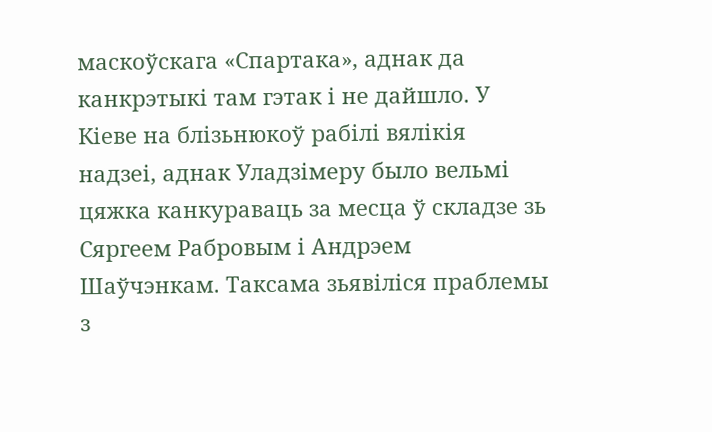маскоўскага «Спартака», аднак да канкрэтыкі там гэтак і не дайшло. У Кіеве на блізьнюкоў рабілі вялікія надзеі, аднак Уладзімеру было вельмі цяжка канкураваць за месца ў складзе зь Сяргеем Рабровым і Андрэем Шаўчэнкам. Таксама зьявіліся праблемы з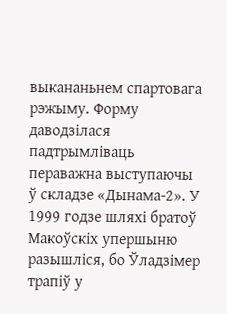выкананьнем спартовага рэжыму. Форму даводзілася падтрымліваць пераважна выступаючы ў складзе «Дынама-2». У 1999 годзе шляхі братоў Макоўскіх упершыню разышліся, бо Ўладзімер трапіў у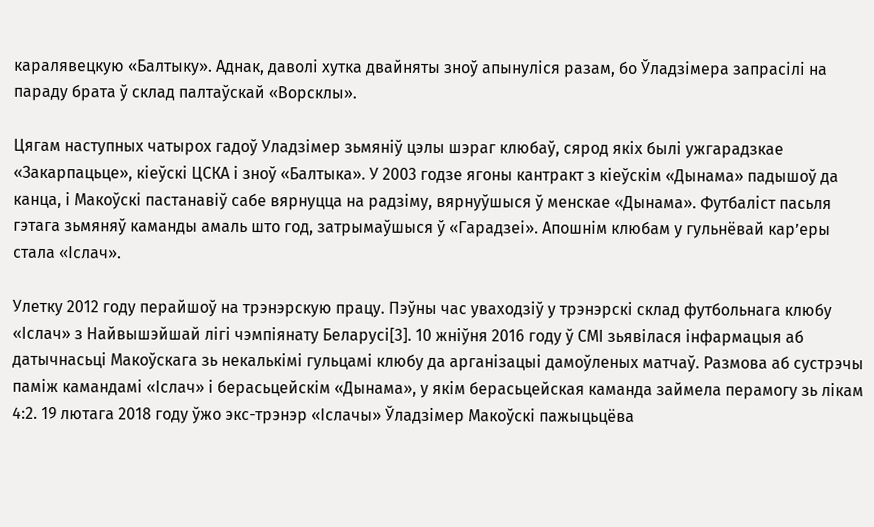каралявецкую «Балтыку». Аднак, даволі хутка двайняты зноў апынуліся разам, бо Ўладзімера запрасілі на параду брата ў склад палтаўскай «Ворсклы».

Цягам наступных чатырох гадоў Уладзімер зьмяніў цэлы шэраг клюбаў, сярод якіх былі ужгарадзкае «Закарпацьце», кіеўскі ЦСКА і зноў «Балтыка». У 2003 годзе ягоны кантракт з кіеўскім «Дынама» падышоў да канца, і Макоўскі пастанавіў сабе вярнуцца на радзіму, вярнуўшыся ў менскае «Дынама». Футбаліст пасьля гэтага зьмяняў каманды амаль што год, затрымаўшыся ў «Гарадзеі». Апошнім клюбам у гульнёвай кар’еры стала «Іслач».

Улетку 2012 году перайшоў на трэнэрскую працу. Пэўны час уваходзіў у трэнэрскі склад футбольнага клюбу «Іслач» з Найвышэйшай лігі чэмпіянату Беларусі[3]. 10 жніўня 2016 году ў СМІ зьявілася інфармацыя аб датычнасьці Макоўскага зь некалькімі гульцамі клюбу да арганізацыі дамоўленых матчаў. Размова аб сустрэчы паміж камандамі «Іслач» і берасьцейскім «Дынама», у якім берасьцейская каманда займела перамогу зь лікам 4:2. 19 лютага 2018 году ўжо экс-трэнэр «Іслачы» Ўладзімер Макоўскі пажыцьцёва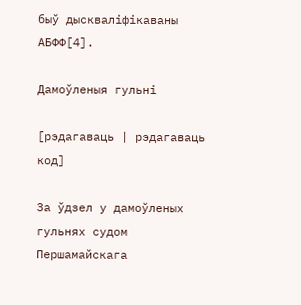быў дыскваліфікаваны АБФФ[4].

Дамоўленыя гульні

[рэдагаваць | рэдагаваць код]

За ўдзел у дамоўленых гульнях судом Першамайскага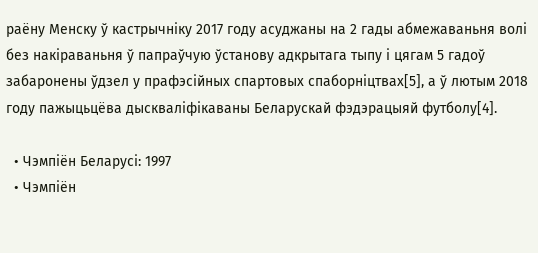раёну Менску ў кастрычніку 2017 году асуджаны на 2 гады абмежаваньня волі без накіраваньня ў папраўчую ўстанову адкрытага тыпу і цягам 5 гадоў забаронены ўдзел у прафэсійных спартовых спаборніцтвах[5], а ў лютым 2018 году пажыцьцёва дыскваліфікаваны Беларускай фэдэрацыяй футболу[4].

  • Чэмпіён Беларусі: 1997
  • Чэмпіён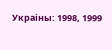Украіны: 1998, 1999